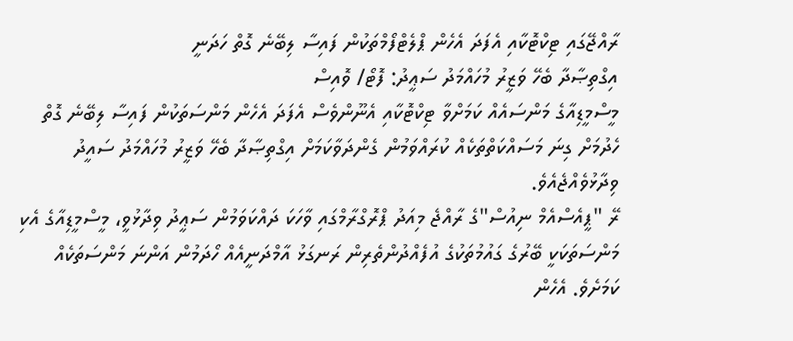ރާއްޖޭގައި ޓިކްޓޮކާއި އެފަދަ އެހެން ޕްލެޓްފޯމްތަކުން ފައިސާ ލިބޭނެ ގޮތް ހަދަނީ
އިގްތިޞާދާ ބެހޭ ވަޒީރު މުހައްމަދު ސަޢީދު: ފޮޓޯ/ ވޮއިސް
މީސްމީޑިއާގެ މަންސައެއް ކަމަށްވާ ޓިކްޓޮކާއި އެނޫންވެސް އެފަދަ އެހެން މަންސަތަކުން ފައިސާ ލިބޭނެ ގޮތް ހެދުމަށް ގިނަ މަސައްކަތްތަކެއް ކުރައްވަމުން ގެންދަވާކަމަށް އިގްތިޞާދާ ބެހޭ ވަޒީރު މުހައްމަދު ސައީދު ވިދާޅުވެއްޖެއެވެ.
ރޭ "ޕީއެސްއެމް ނިއުސް"ގެ ރާއްޖެ މިއަދު ޕްރޮގްރާމްގައި ވާހަކަ ދައްކަވަމުން ސަޢީދު ވިދާޅުވީ، މީސްމީޑިއާގެ އެކި މަންސަތަކަކީ ބޭރުގެ ގައުމުތަކުގެ އުފެއްދުންތެރިން ރަނގަޅު އާމްދަނީއެއް ހޯދަމުން އަންނަ މަންސަތަކެއް ކަމަށެވެ. އެހެން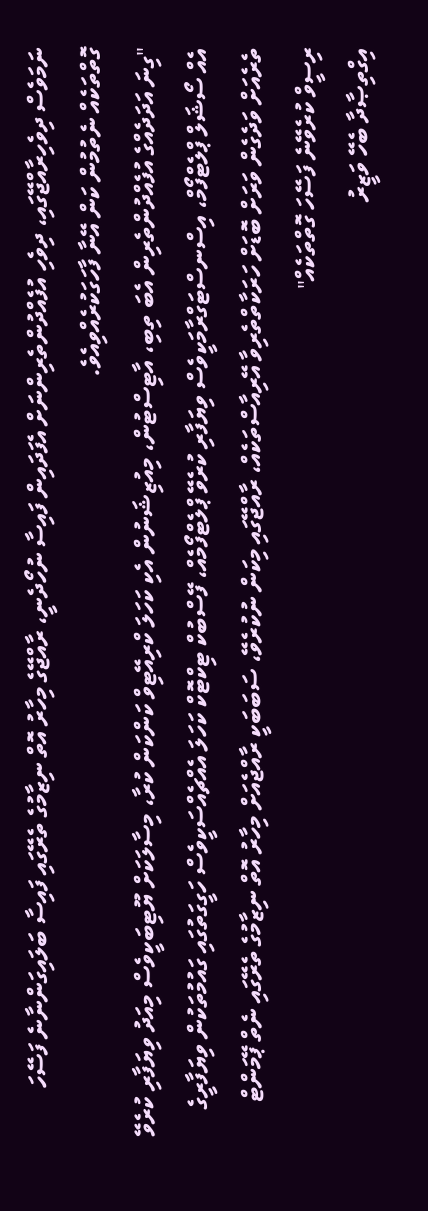ނަމަވެސް ދިވެހިރާއްޖޭގައި، ދިވެހި އުފެއްދުންތެރިންނަށް އެފަދައިން ފައިސާ ނުހޯދެނީ، ރާއްޖޭގެ މިހާރު އޮތް ނިޒާމުގެ ތެރޭގައި ފައިސާ ބަލައިގަންނާނެ ފަސޭހަ ގޮތްތަކެއް ނެތުމުން ކަން އޭނާ ފާހަގަކުރެއްވިއެވެ.
"ގިނަ އަދަދެއްގެ އުފެއްދުންތެރިން އެބަ ތިބި، އާޓިސްޓުން، މިއުޒިޝަނުން އެކި ކަހަލަ ކްރިއޭޓިވް ކަންކަން ކުރާ، މިސާލަކަށް ޔޫޓިބަކީވެސް މިއަދު ވިޔަފާރި ކުރެވޭ އެއް ސޯޝަލް ޕްލެޓްފޯމް، އިސްނސްޓަގްރާމަކީވެސް ވިޔަފާރި ކުރެވޭ ޕްލެޓްފޯމެއް، ފޭސްބުކް ޓިކްޓޮކް ކަހަލަ އެއްޗެއްސަކީވެސް ހަގީގަތުގައި ގައުމުތަކުން ވިޔަފާރީގެ ތެރެއަށް ވަދެގެން ވަރަށް ބޮޑަށް ހަރަކާތްތެރިވާ އޭރިއާސްތަކެއް، ރާއްޖޭގައި މިކަން ނުކުރެވޭ، ސަބަބަކީ ރާއްޖެއަށް މިހާރު އޮތް ނިޒާމުގެ ތެރޭގައި ނެތް ޕޭމަންޓް ރިސީވް ކުރެވޭނެ ފަސޭހަ ގޮތްތަކެއް"
އިގްތިޞާދާ ބެހޭ ވަޒީރު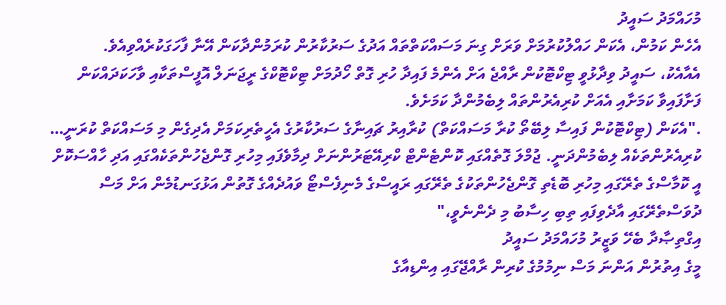މުހައްމަދު ސައީދު
އެހެން ކަމުން، އެކަން ހައްލުކުރުމަށް ވަރަށް ގިނަ މަސައްކަތްތައް އަދުގެ ސަރުކާރުން ކުރަމުންދާކަން އޭނާ ފާހަގަކުރެއްވިއެވެ.
އެއާއެކު، ސައީދު ވިދާޅުވީ ޓިކްޓޮކުން ރާއްޖެ އަށް އެންމެ ފައިދާ ހުރި ގޮތް ހޯދުމަށް ޓިކްޓޮކްގެ ރީޖަނަލް އޮފީސްތަކާއި ވާހަކަދައްކަން ފަށާފައިވާ ކަމަށާއި އެއަށް ކުރިއެރުންތައް ލިބެމުންދާ ކަމަށެވެ.
."އެކަން (ޓިކްޓޮކުން ފައިސާ ލިބޭތޯ ކުރާ މަސައްކަތް) ކުރާއިރު ޗައިނާގެ ސަރުކާރުގެ އެހީތެރިކަމަށް އެދިގެން މި މަސައްކަތް ކުރަނީ… ކުރިއެރުންތަކެއް ލިބެމުންދަނީ. ޖުމްލަ ގޮތެއްގައި ކޮންޓެންޓް ކްރިއޭޓަރުންނަށް ދިމާވެފައި މިހުރި ގޮންޖެހުންތަކެއްގައި އަދި ހާއްސަކޮށް އީ ކޮމާސްގެ ތެރޭގައި މިހުރި ބޮޑެތި ގޮންޖެހުންތަކުގެ ތެރޭގައި ރައީސްގެ މެނިފެސްޓޯ ވައުދެއްގެ ގޮތުން އަޅުގަނޑުމެން އަށް މަސް ދުވަސްތެރޭގައި އާދެވިފައި ތިބި ހިސާބު މި ދެންނެވީ،"
އިގްތިޞާދާ ބެހޭ ވަޒީރު މުހައްމަދު ސައީދު
މީގެ އިތުރުން އަންނަ މަސް ނިމުމުގެ ކުރިން ރާއްޖޭގައި އިންޑިއާގެ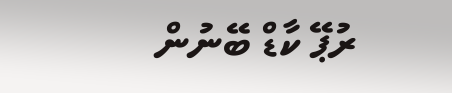ރުޕޭ ކާޑް ބޭނުން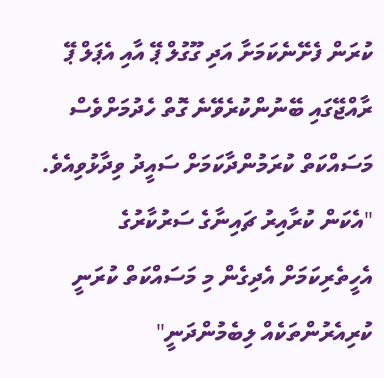ކުރަން ފެށޭނެކަމަށާ އަދި ގޫގުލް ޕޭ އާއި އެޕަލް ޕޭ ރާއްޖޭގައި ބޭނުންކުރެވޭނެ ގޮތް ހެދުމަށްވެސް މަސައްކަތް ކުރަމުންދާކަމަށް ސައީދު ވިދާޅުވިއެވެ.
"އެކަން ކުރާއިރު ޗައިނާގެ ސަރުކާރުގެ އެހީތެރިކަމަށް އެދިގެން މި މަސައްކަތް ކުރަނީ ކުރިއެރުންތަކެއް ލިބެމުންދަނީ"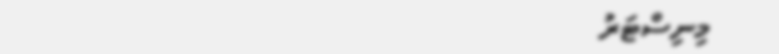މިނިސްޓަރު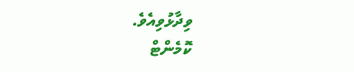ވިދާޅުވިއެވެ.
ކޮމެންޓް